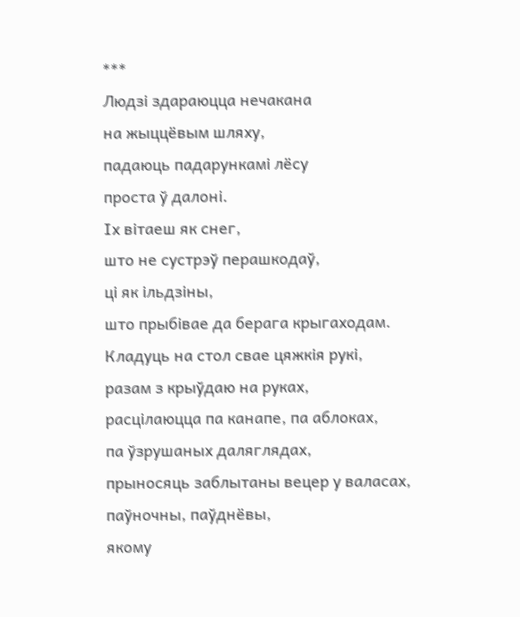***
Людзі здараюцца нечакана
на жыццёвым шляху,
падаюць падарункамі лёсу
проста ў далоні.
Іх вітаеш як снег,
што не сустрэў перашкодаў,
ці як ільдзіны,
што прыбівае да берага крыгаходам.
Кладуць на стол свае цяжкія рукі,
разам з крыўдаю на руках,
расцілаюцца па канапе, па аблоках,
па ўзрушаных даляглядах,
прыносяць заблытаны вецер у валасах,
паўночны, паўднёвы,
якому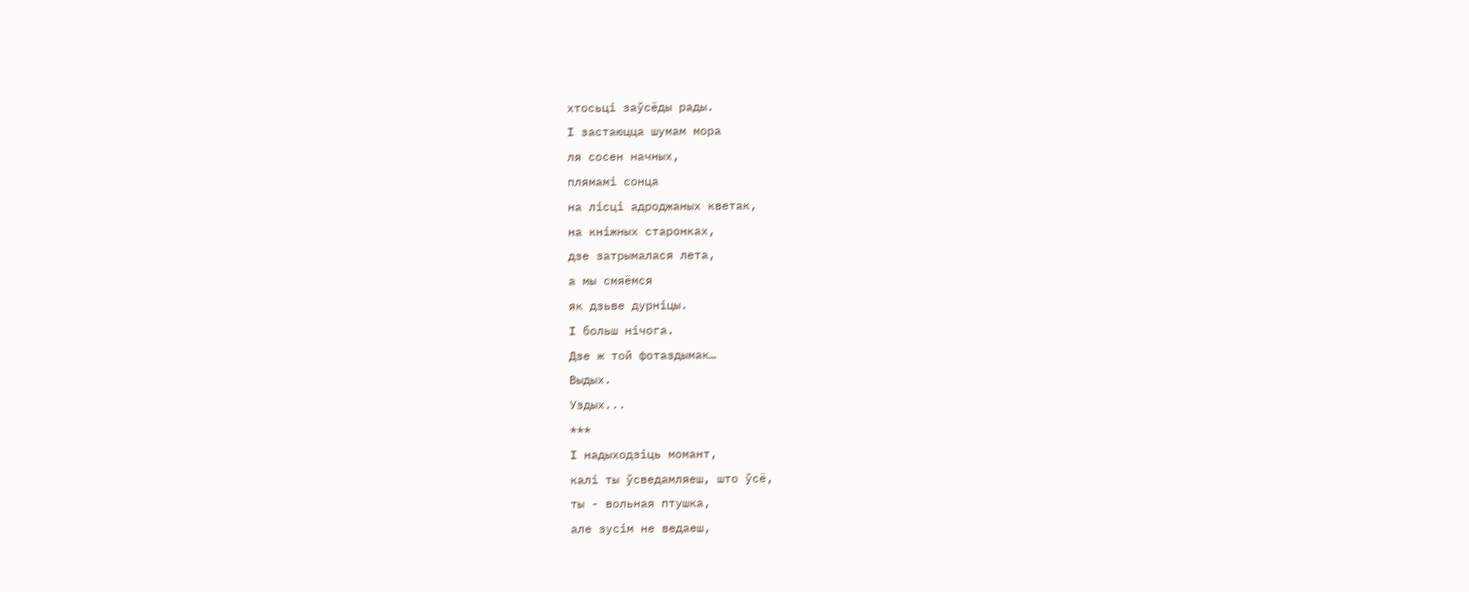хтосьці заўсёды рады.
І застаюцца шумам мора
ля сосен начных,
плямамі сонца
на лісці адроджаных кветак,
на кніжных старонках,
дзе затрымалася лета,
а мы смяёмся
як дзьве дурніцы.
І больш нічога.
Дзе ж той фотаздымак…
Выдых.
Уздых...
***
І надыходзіць момант,
калі ты ўсведамляеш, што ўсё,
ты - вольная птушка,
але зусім не ведаеш,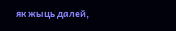як жыць далей,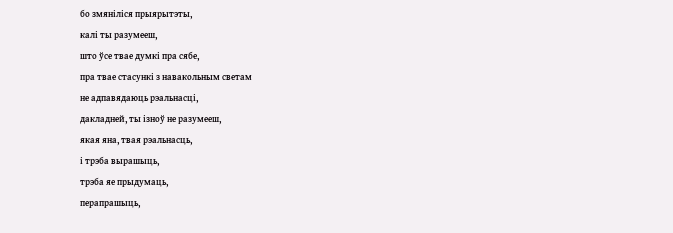бо змяніліся прыярытэты,
калі ты разумееш,
што ўсе твае думкі пра сябе,
пра твае стасункі з навакольным светам
не адпавядаюць рэальнасці,
дакладней, ты ізноў не разумееш,
якая яна, твая рэальнасць,
і трэба вырашыць,
трэба яе прыдумаць,
перапрашыць,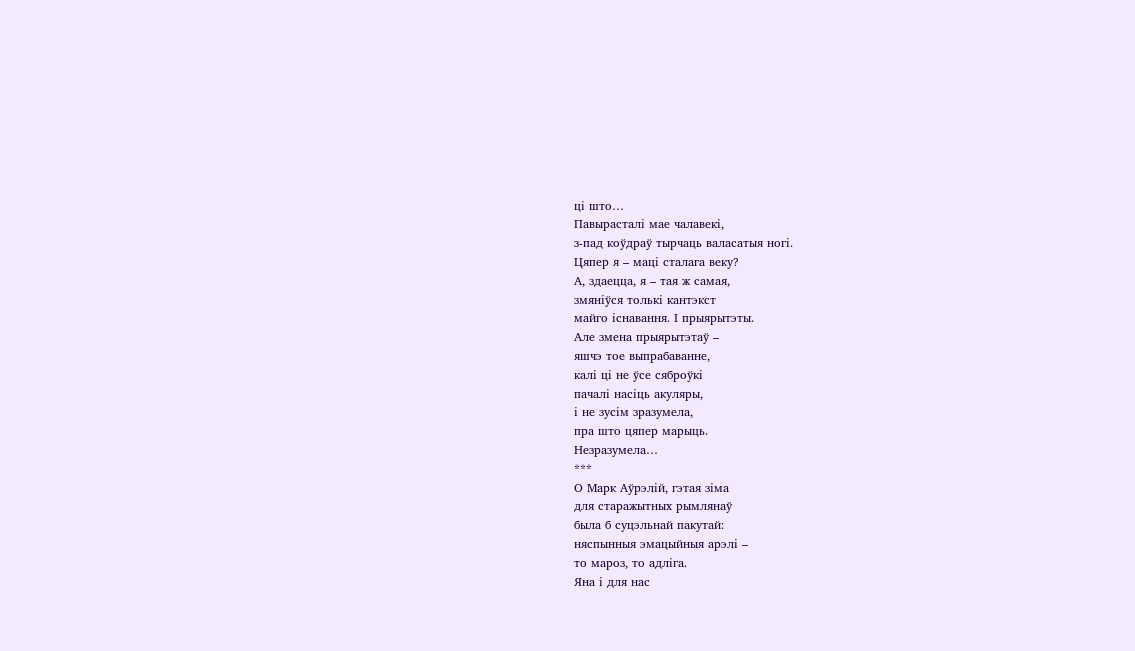ці што…
Павырасталі мае чалавекі,
з-пад коўдраў тырчаць валасатыя ногі.
Цяпер я – маці сталага веку?
А, здаецца, я – тая ж самая,
змяніўся толькі кантэкст
майго існавання. І прыярытэты.
Але змена прыярытэтаў –
яшчэ тое выпрабаванне,
калі ці не ўсе сяброўкі
пачалі насіць акуляры,
і не зусім зразумела,
пра што цяпер марыць.
Незразумела…
***
О Марк Аўрэлій, гэтая зіма
для старажытных рымлянаў
была б суцэльнай пакутай:
няспынныя эмацыйныя арэлі –
то мароз, то адліга.
Яна і для нас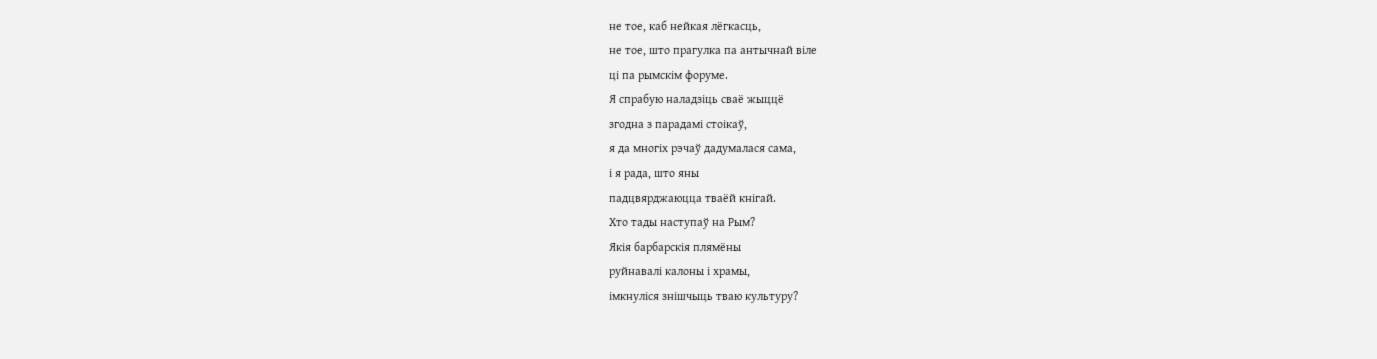не тое, каб нейкая лёгкасць,
не тое, што прагулка па антычнай віле
ці па рымскім форуме.
Я спрабую наладзіць сваё жыццё
згодна з парадамі стоікаў,
я да многіх рэчаў дадумалася сама,
і я рада, што яны
падцвярджаюцца тваёй кнігай.
Хто тады наступаў на Рым?
Якія барбарскія плямёны
руйнавалі калоны і храмы,
імкнуліся знішчыць тваю культуру?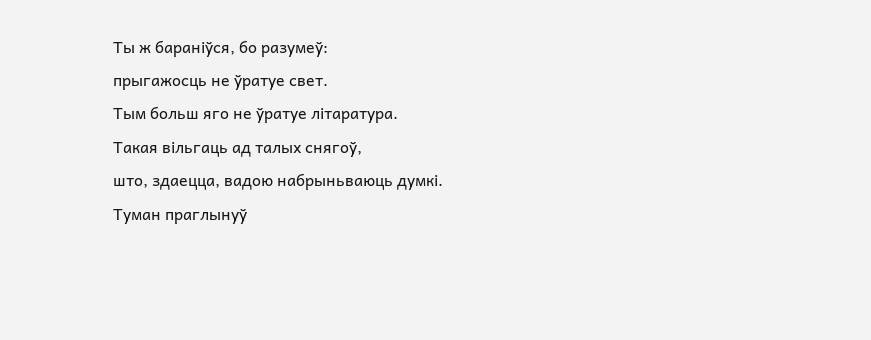Ты ж бараніўся, бо разумеў:
прыгажосць не ўратуе свет.
Тым больш яго не ўратуе літаратура.
Такая вільгаць ад талых снягоў,
што, здаецца, вадою набрыньваюць думкі.
Туман праглынуў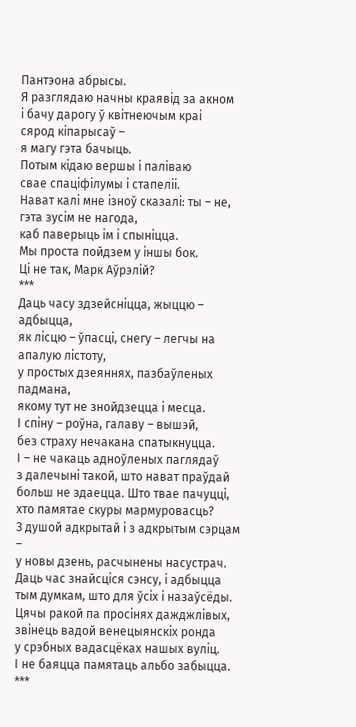Пантэона абрысы.
Я разглядаю начны краявід за акном
і бачу дарогу ў квітнеючым краі
сярод кіпарысаў –
я магу гэта бачыць.
Потым кідаю вершы і паліваю
свае спаціфілумы і стапеліі.
Нават калі мне ізноў сказалі: ты – не,
гэта зусім не нагода,
каб паверыць ім і спыніцца.
Мы проста пойдзем у іншы бок.
Ці не так, Марк Аўрэлій?
***
Даць часу здзейсніцца, жыццю – адбыцца,
як лісцю – ўпасці, снегу – легчы на апалую лістоту,
у простых дзеяннях, пазбаўленых падмана,
якому тут не знойдзецца і месца.
І спіну – роўна, галаву – вышэй,
без страху нечакана спатыкнуцца.
І – не чакаць адноўленых паглядаў
з далечыні такой, што нават праўдай
больш не здаецца. Што твае пачуцці,
хто памятае скуры мармуровасць?
З душой адкрытай і з адкрытым сэрцам –
у новы дзень, расчынены насустрач.
Даць час знайсціся сэнсу, і адбыцца
тым думкам, што для ўсіх і назаўсёды.
Цячы ракой па просінях дажджлівых,
звінець вадой венецыянскіх ронда
у срэбных вадасцёках нашых вуліц.
І не баяцца памятаць альбо забыцца.
***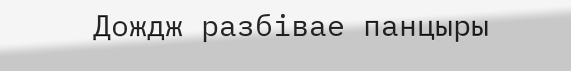Дождж разбівае панцыры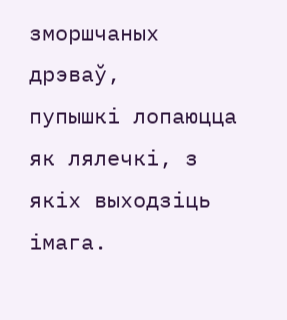зморшчаных дрэваў,
пупышкі лопаюцца як лялечкі, з якіх выходзіць імага.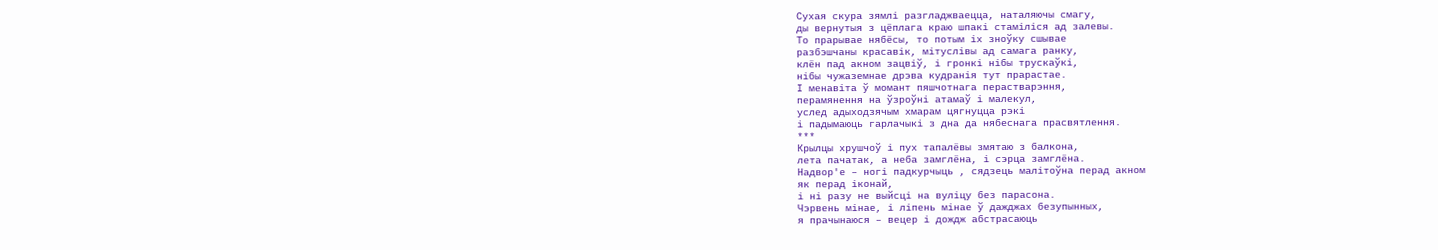Сухая скура зямлі разгладжваецца, наталяючы смагу,
ды вернутыя з цёплага краю шпакі стаміліся ад залевы.
То прарывае нябёсы, то потым іх зноўку сшывае
разбэшчаны красавік, мітуслівы ад самага ранку,
клён пад акном зацвіў, і гронкі нібы трускаўкі,
нібы чужаземнае дрэва кудранія тут прарастае.
І менавіта ў момант пяшчотнага перастварэння,
перамянення на ўзроўні атамаў і малекул,
услед адыходзячым хмарам цягнуцца рэкі
і падымаюць гарлачыкі з дна да нябеснага прасвятлення.
***
Крылцы хрушчоў і пух тапалёвы змятаю з балкона,
лета пачатак, а неба замглёна, і сэрца замглёна.
Надвор'е – ногі падкурчыць , сядзець малітоўна перад акном
як перад іконай,
і ні разу не выйсці на вуліцу без парасона.
Чэрвень мінае, і ліпень мінае ў дажджах безупынных,
я прачынаюся – вецер і дождж абстрасаюць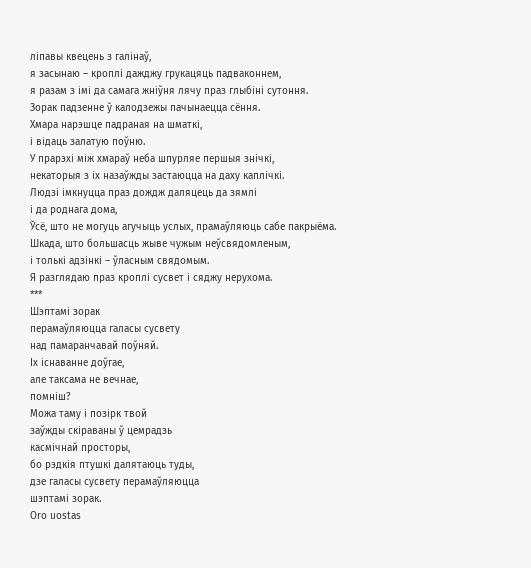ліпавы квецень з галінаў,
я засынаю – кроплі дажджу грукацяць падваконнем,
я разам з імі да самага жніўня лячу праз глыбіні сутоння.
Зорак падзенне ў калодзежы пачынаецца сёння.
Хмара нарэшце падраная на шматкі,
і відаць залатую поўню.
У прарэхі між хмараў неба шпурляе першыя знічкі,
некаторыя з іх назаўжды застаюцца на даху каплічкі.
Людзі імкнуцца праз дождж даляцець да зямлі
і да роднага дома,
Ўсё, што не могуць агучыць услых, прамаўляюць сабе пакрыёма.
Шкада, што большасць жыве чужым неўсвядомленым,
і толькі адзінкі – ўласным свядомым.
Я разглядаю праз кроплі сусвет і сяджу нерухома.
***
Шэптамі зорак
перамаўляюцца галасы сусвету
над памаранчавай поўняй.
Іх існаванне доўгае,
але таксама не вечнае,
помніш?
Можа таму і позірк твой
заўжды скіраваны ў цемрадзь
касмічнай просторы,
бо рэдкія птушкі далятаюць туды,
дзе галасы сусвету перамаўляюцца
шэптамі зорак.
Oro uostas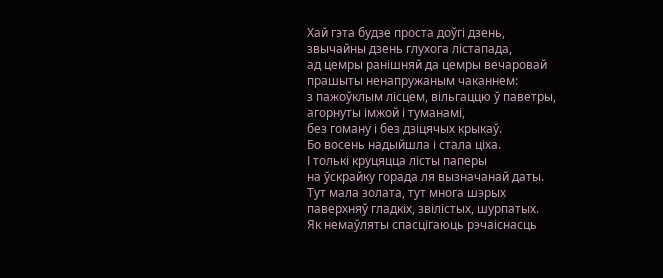Хай гэта будзе проста доўгі дзень,
звычайны дзень глухога лістапада,
ад цемры ранішняй да цемры вечаровай
прашыты ненапружаным чаканнем:
з пажоўклым лісцем, вільгаццю ў паветры,
агорнуты імжой і туманамі,
без гоману і без дзіцячых крыкаў.
Бо восень надыйшла і стала ціха.
І толькі круцяцца лісты паперы
на ўскрайку горада ля вызначанай даты.
Тут мала золата, тут многа шэрых
паверхняў гладкіх, звілістых, шурпатых.
Як немаўляты спасцігаюць рэчаіснасць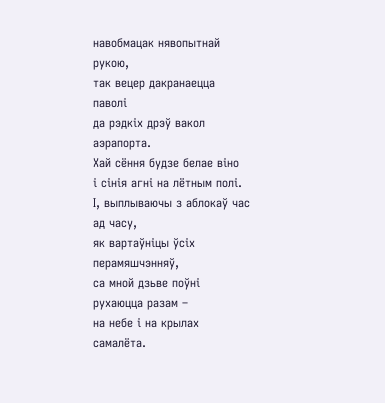навобмацак нявопытнай рукою,
так вецер дакранаецца паволі
да рэдкіх дрэў вакол аэрапорта.
Хай сёння будзе белае віно
і сінія агні на лётным полі.
І, выплываючы з аблокаў час ад часу,
як вартаўніцы ўсіх перамяшчэнняў,
са мной дзьве поўні рухаюцца разам –
на небе і на крылах самалёта.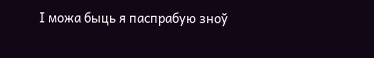І можа быць я паспрабую зноў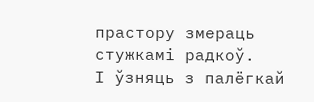прастору змераць стужкамі радкоў.
І ўзняць з палёгкай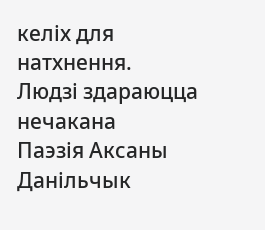келіх для натхнення.
Людзі здараюцца нечакана
Паэзія Аксаны Данільчык